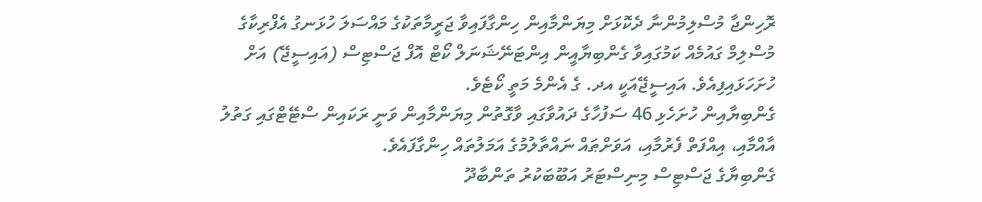ރޮހިންޖާ މުސްލިމުންނާ ދެކޮޅަށް މިޔަންމާއިން ހިންގާފައިވާ ޖަރީމާތަކުގެ މައްސަލަ ހުޅަނގު އެފްރިކާގެ މުސްލިމް ގައުމެއް ކަމުގައިވާ ގެންބިޔާއީން އިންޓަނޭޝަނަލް ކޯޓް އޮފް ޖަސްޓިސް (އައިސީޖޭ) އަށް ހުށަހަޅައިފިއެވެ. އައިސީޖޭއަކީ އދ. ގެ އެންމެ މަތީ ކޯޓެވެ.
ގެންބިޔާއިން ހުށަހެޅި 46 ސަފުހާގެ ދައުވާގައި ވާގޮތުން މިޔަންމާއިން ވަނީ ރަކައިން ސްޓޭޓްގައި ގަތުލު އާއްމާއި، އިއްފަތް ފެރުމާއި، އަވަށްޠައް ނައްތާލުމުގެ އަމަލުތައް ހިންގާފައެވެ.
ގެންބިޔާގެ ޖަސްޓިސް މިނިސްޓަރު އަބޫބަކުރު ތަންބާދޫ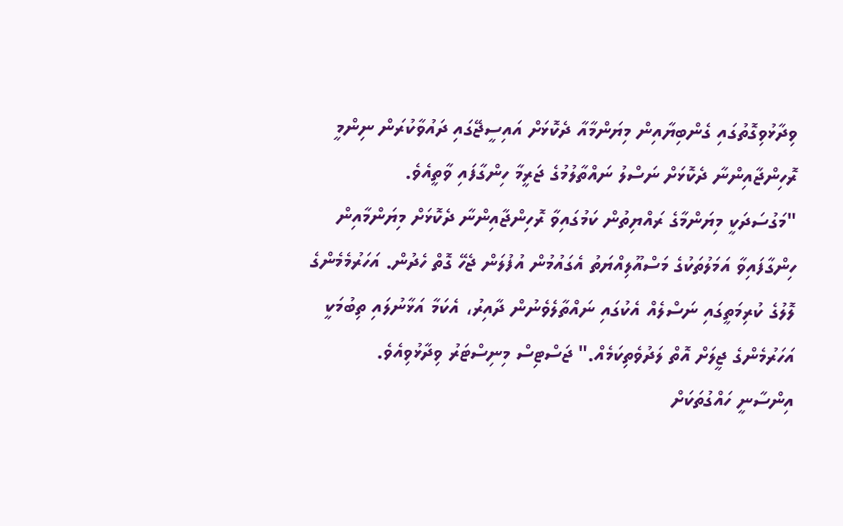ވިދާޅުވިގޮތުގައި ގެންބިޔާއިން މިޔަންމާއާ ދެކޮޅަށް އައިސީޖޭގައި ދައުވާކުރަން ނިންމީ ރޮހިންޖާއިންނާ ދެކޮޅަށް ނަސްލު ނައްތާލުމުގެ ޖަރީމާ ހިންގާފައި ވާތީއެވެ.
"މަގުސަދަކީ މިޔަންމާގެ ރައްޔިތުން ކަމުގައިވާ ރޮހިންޖާއިންނާ ދެކޮޅަށް މިޔަންމާއިން ހިންގާފައިވާ އަމަލުތަކުގެ މަސްއޫލިއްޔަތު އެގައުމުން އުފުލަން ޖެހޭ ގޮތް ހެދުން. އަހަރުމެމެންގެ ލޮލުގެ ކުރިމަތީގައި ނަސްލެއް އެކުގައި ނައްތާލެވެނުން ދާއިރު، އެކަމާ އަޅާނުލައި ތިބުމަކީ އަހަރުމެންގެ ޖީލަށް އޮތް ލަދުވެތިކަމެއް." ޖަސްޓިސް މިނިސްޓަރު ވިދާޅުވިއެވެ.
އިންސާނީ ހައްގުތަކަށް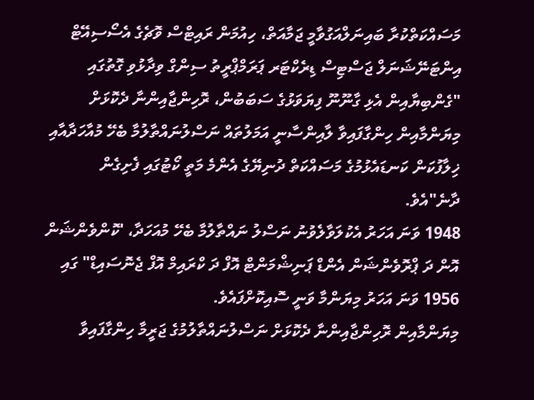މަސައްކަތްކުރާ ބައިނަލްއަގުވާމީ ޖަމާއަތް، ހިއުމަން ރައިޓްސް ވޮޗެގެ އެސޯސިއޭޓް އިންޓަނޭޝަނަލް ޖަސްޓިސް ޑިރެކްޓަރ ޕަރަމްޕްރީތު ސިންގް ވިދާޅުވި ގޮތުގައި "ގެންބިޔާއިން އެޅި ގާނޫނޫ ފިޔަވަޅުގެ ސަބަބުން، ރޮހިންޖާއިންނާ ދެކޮޅަށް މިޔަންމާއިން ހިންގާފައިވާ ލާއިންސާނީ އަމަލުތައް ނަސްލުނައްތާލުމާ ބެހޭ މުއާހަދާއާއި ޚިލާފުކަން ކަނޑައެޅުމުގެ މަސައްކަތް ދުނިޔޭގެ އެންމެ މަތީ ކޯޓުގައި ފެށިގެން ދާނެ"އެވެ.
1948 ވަނަ އަހަރު އެކުލަވާލެވުނު ނަސްލު ނައްތާލުމާ ބެހޭ މުއަހަދާ، 'ކޮންވެންޝަން އޮން ދަ ޕްރޮވެންޝަން އެންޑް ޕަނިޝްމަންޓް އޮފް ދަ ކްރައިމް އޮފް ޖެނޮސައިޑް" ގައި 1956 ވަނަ އަހަރު މިޔަންމާ ވަނީ ސޮއިކޮށްފައެވެ.
މިޔަންމާއިން ރޮހިންޖާއިންނާ ދެކޮޅަށް ނަސްލުނައްތާލުމުގެ ޖަރީމާ ހިންގާފައިވާ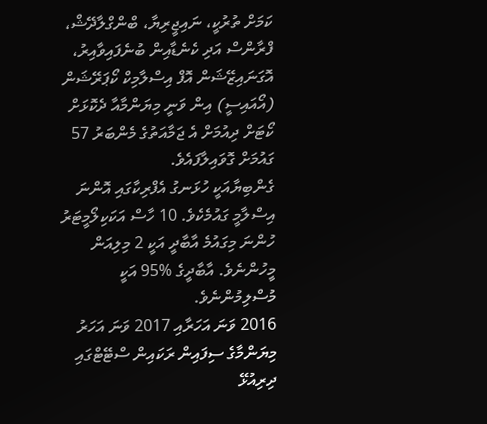ކަމަށް ތުރުކީ، ނައިޖީރިޔާ، ބްންގްލާދޭޝް، ފްރާންސް އަދި ކެނެޑާއިން ބުނެފައިވާއިރު، އޮގަނައިޒޭޝަން އޮފް އިސްލާމިކް ކޯޕަރޭޝަން (އޯއައިސީ) އިން ވަނީ މިޔަންމާއާ ދެކޮޅަށް ކޯޓަށް ދިއުމަށް އެ ޖަމާއަތުގެ މެންބަރު 57 ގައުމަށް ގޮވައިލާފައެވެ.
ގެންބިޔާއަކީ ހުޅަނގު އެފްރިކާގައި އޮންނަ އިސްލާމީ ގައުމެކެވެ. 10 ހާސް އަކަކިލޯމީޓަރު ހުންނަ މިގައުމެ އާބާދީ އަކީ 2 މިލިއަން މީހުންނެވެ. އާބާދީގެ %95 އަކީ މުސްލިމުންނެވެ.
2016 ވަނަ އަހަރާއި 2017 ވަނަ އަހަރު މިޔަންމާގެ ސިފައިން ރަކައިން ސްޓޭޓްގައި ދިރިއުޅޭ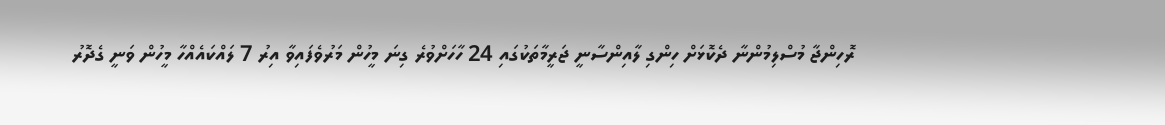ރޮހިންޖާ މުސްލިމުންނާ ދެކޮޅަށް ހިންގި ލާއިންސާނީ ޖަރީމާތަކުގައި 24 ހާހަށްވުރެ ގިނަ މީހުން މަރުވެފައިވާ އިރު 7 ލައްކައެއްހާ މީހުން ވަނީ ގެދޮރު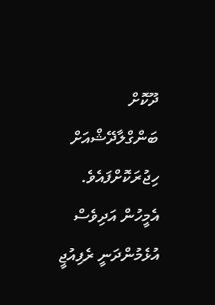ދޫކޮށް ބަންގްލާދޭޝްއަށް ހިޖުރަކޮށްފައެވެ. އެމީހުން އަދިވެސް އުޅެމުންދަނީ ރެފިއުޖީ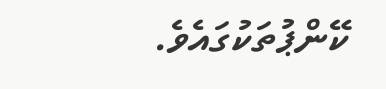ކޭންޕުތަކުގައެވެ.